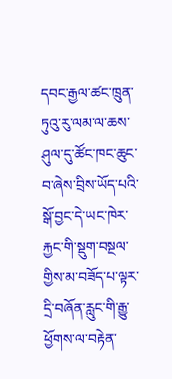དབང་རྒྱལ་ཚང་ཁྲུན་ཏུའུ་རུ་ལམ་ལ་ཆས་ཤུལ་དུ་ཚོང་ཁང་ཆུང་བ་ཞེས་བྲིས་ཡོད་པའི་སྒོ་བྱང་དེ་ཡང་ཁེར་རྐྱང་གི་སྡུག་བསྔལ་གྱིས་མ་བཟོད་པ་ལྟར་དྲི་བཞོན་རླུང་གི་རྒྱུ་ཕྱོགས་ལ་བརྟེན་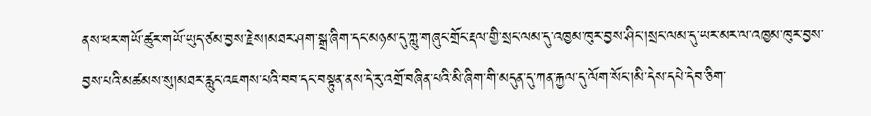ནས་ཕར་གཡོ་ཚུར་གཡོ་ཡུད་ཙམ་བྱས་རྗེས།མཐར་ཤག་སྒྲ་ཞིག་དང་མཉམ་དུ་ཀླུ་གཞུང་གྲོང་རྡལ་གྱི་སྲང་ལམ་དུ་འཁྱམ་ཁུར་བྱས་ཤིང་།སྲང་ལམ་དུ་ཡར་མར་ལ་འཁྱམ་ཁུར་བྱས་བྱས་པའི་མཚམས་སུ།མཐར་རླུང་འཇགས་པའི་བབ་དང་བསྟུན་ནས་དེ་རུ་འགྲོ་བཞིན་པའི་མི་ཞིག་གི་མདུན་དུ་ཀན་རྐྱལ་དུ་ལོག་སོང་།མི་དེས་དཔེ་དེབ་ཅིག་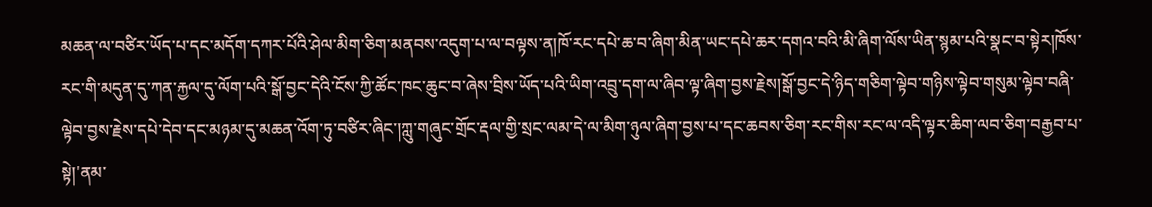མཆན་ལ་བཙིར་ཡོད་པ་དང་མདོག་དཀར་པོའི་ཤེལ་མིག་ཅིག་མནབས་འདུག་པ་ལ་བལྟས་ན།ཁོ་རང་དཔེ་ཆ་བ་ཞིག་མིན་ཡང་དཔེ་ཆར་དགའ་བའི་མི་ཞིག་ལོས་ཡིན་སྙམ་པའི་སྣང་བ་སྟེར།ཁོས་རང་གི་མདུན་དུ་ཀན་རྐྱལ་དུ་ལོག་པའི་སྒོ་བྱང་དེའི་ངོས་ཀྱི་ཚོང་ཁང་ཆུང་བ་ཞེས་བྲིས་ཡོད་པའི་ཡིག་འབྲུ་དག་ལ་ཞིབ་ལྟ་ཞིག་བྱས་རྗེས།སྒོ་བྱང་དེ་ཉིད་གཅིག་ལྟེབ་གཉིས་ལྟེབ་གསུམ་ལྟེབ་བཞི་ལྟེབ་བྱས་རྗེས་དཔེ་དེབ་དང་མཉམ་དུ་མཆན་འོག་ཏུ་བཙིར་ཞིང་།ཀླུ་གཞུང་གྲོང་རྡལ་གྱི་སྲང་ལམ་དེ་ལ་མིག་ཉུལ་ཞིག་བྱས་པ་དང་ཆབས་ཅིག་རང་གིས་རང་ལ་འདི་ལྟར་ཆིག་ལབ་ཅིག་བརྒྱབ་པ་སྟེ།'ནམ་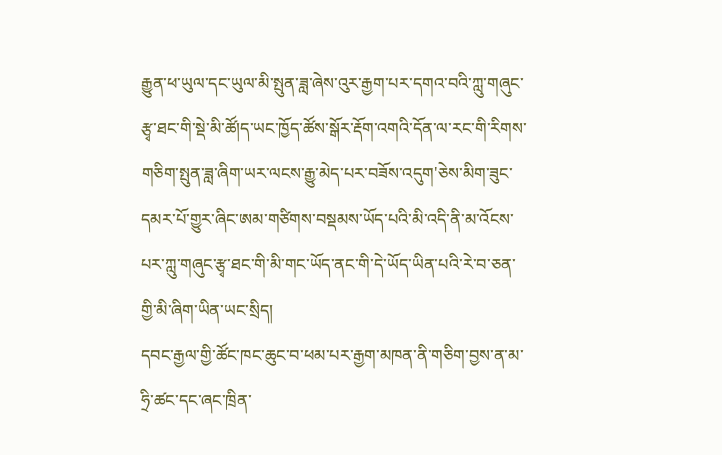རྒྱུན་ཕ་ཡུལ་དང་ཡུལ་མི་སྤུན་ཟླ་ཞེས་འུར་རྒྱག་པར་དགའ་བའི་ཀླུ་གཞུང་རྩྭ་ཐང་གི་སྡེ་མི་ཚོ།ད་ཡང་ཁྱོད་ཚོས་སྒོར་རྡོག་འགའི་དོན་ལ་རང་གི་རིགས་གཅིག་སྤུན་ཟླ་ཞིག་ཡར་ལངས་རྒྱུ་མེད་པར་བཟོས་འདུག'ཅེས་མིག་ཟུང་དམར་པོ་གྱུར་ཞིང་ཨམ་གཙིགས་བསྡམས་ཡོད་པའི་མི་འདི་ནི་མ་འོངས་པར་ཀླུ་གཞུང་རྩྭ་ཐང་གི་མི་གང་ཡོད་ནང་གི་དེ་ཡོད་ཡིན་པའི་རེ་བ་ཅན་གྱི་མི་ཞིག་ཡིན་ཡང་སྲིད།
དབང་རྒྱལ་གྱི་ཚོང་ཁང་ཆུང་བ་ཕམ་པར་རྒྱག་མཁན་ནི་གཅིག་བྱས་ན་མ་ཧྲི་ཚང་དང་ཞང་ཁྲིན་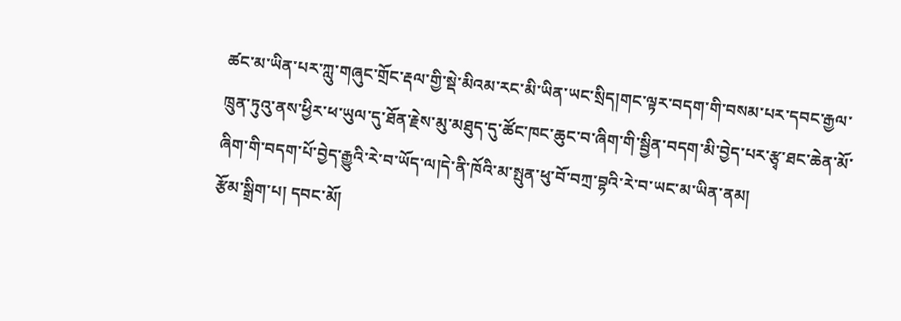ཚང་མ་ཡིན་པར་ཀླུ་གཞུང་གྲོང་རྡལ་གྱི་སྡེ་མིའམ་རང་མི་ཡིན་ཡང་སྲིད།གང་ལྟར་བདག་གི་བསམ་པར་དབང་རྒྱལ་ཁྲུན་ཏུའུ་ནས་ཕྱིར་ཕ་ཡུལ་དུ་ཐོན་རྗེས་མུ་མཐུད་དུ་ཚོང་ཁང་ཆུང་བ་ཞིག་གི་སྦྱིན་བདག་མི་བྱེད་པར་རྩྭ་ཐང་ཆེན་མོ་ཞིག་གི་བདག་པོ་བྱེད་རྒྱུའི་རེ་བ་ཡོད་ལ།དེ་ནི་ཁོའི་མ་སྤུན་ཕུ་བོ་བཀྲ་བྷའི་རེ་བ་ཡང་མ་ཡིན་ནམ།
རྩོམ་སྒྲིག་པ། དབང་མོ།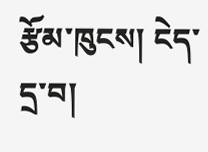རྩོམ་ཁུངས། ངེད་དྲ་བ།